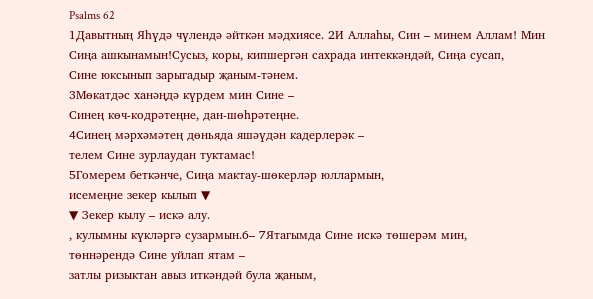Psalms 62
1Давытның Яһүдә чүлендә әйткән мәдхиясе. 2И Аллаһы, Син – минем Аллам! Мин Сиңа ашкынамын!Сусыз, коры, кипшергән сахрада интеккәндәй, Сиңа сусап,
Сине юксынып зарыгадыр җаным-тәнем.
3Мөкатдәс ханәңдә күрдем мин Сине –
Синең көч-кодрәтеңне, дан-шөһрәтеңне.
4Синең мәрхәмәтең дөньяда яшәүдән кадерлерәк –
телем Сине зурлаудан туктамас!
5Гомерем беткәнче, Сиңа мактау-шөкерләр юллармын,
исемеңне зекер кылып ▼
▼ Зекер кылу – искә алу.
, кулымны күкләргә сузармын.6– 7Ятагымда Сине искә төшерәм мин,
төннәрендә Сине уйлап ятам –
затлы ризыктан авыз иткәндәй була җаным,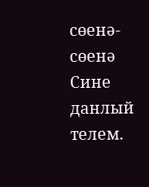сөенә-сөенә Сине данлый телем.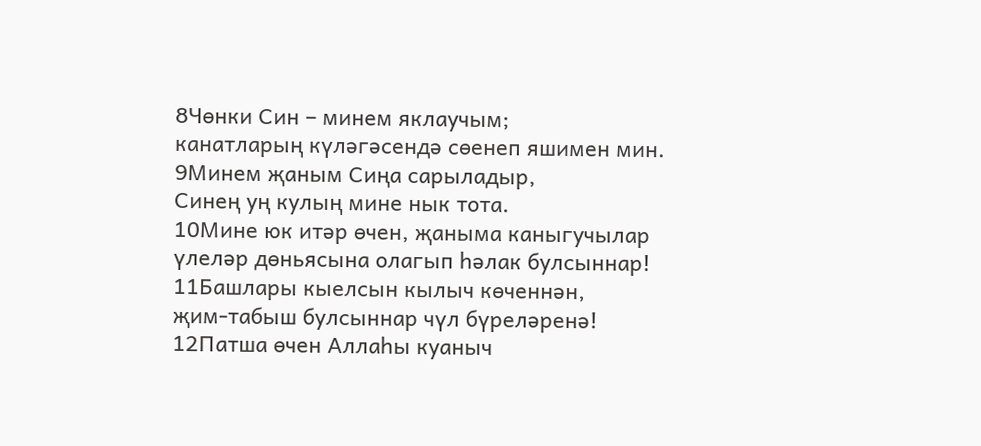8Чөнки Син – минем яклаучым;
канатларың күләгәсендә сөенеп яшимен мин.
9Минем җаным Сиңа сарыладыр,
Синең уң кулың мине нык тота.
10Мине юк итәр өчен, җаныма каныгучылар
үлеләр дөньясына олагып һәлак булсыннар!
11Башлары кыелсын кылыч көченнән,
җим-табыш булсыннар чүл бүреләренә!
12Патша өчен Аллаһы куаныч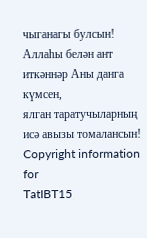чыганагы булсын!
Аллаһы белән ант иткәннәр Аны данга күмсен,
ялган таратучыларның исә авызы томалансын!
Copyright information for
TatIBT15